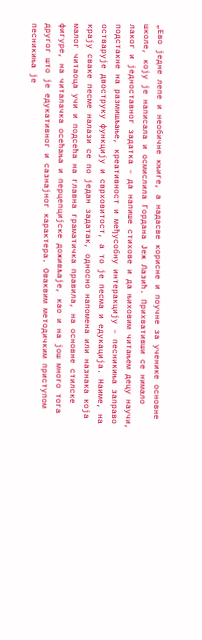„Ево једне лепе и необичне књиге, а надасве корисне и поучне за ученике основне школе, коју је написала и осмислила Гордана Јеж Лазић. Прихвативши се нимало лаког и једноставног задатка – да напише стихове и да њиховим читањем децу научи, подстакне на размишљање, креативност и међусобну интеракцију – песникиња заправо остварује двоструку функцију и сврховитост, а то је песма и едукација. Наиме, на крају сваке песме налази се по један задатак, односно напомена или назнака која малог читаоца учи и подсећа на главна граматичка правила, на основне стилске фигуре, на читалачка осећања и перцепцијске доживљаје, као и на још много тога другог што је едукативног и сазнајног карактера. Оваквим методичким приступом песникиња је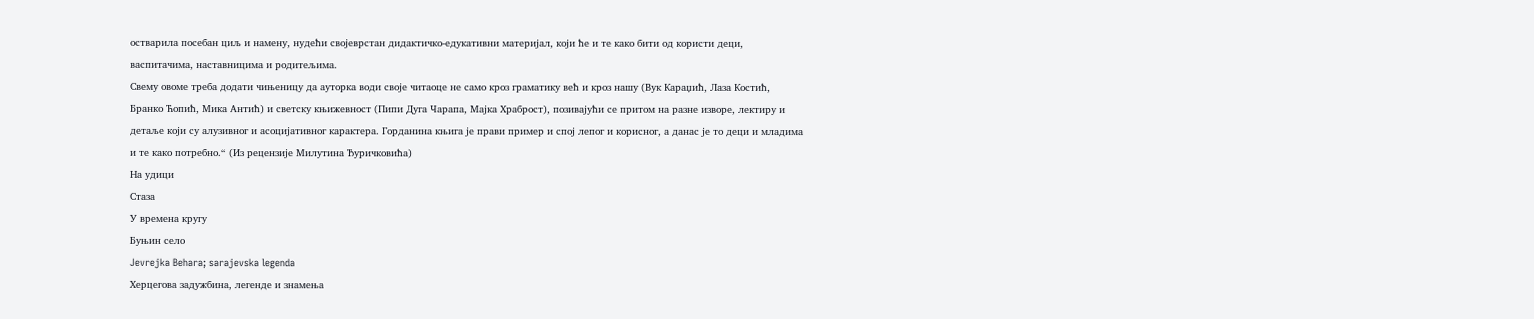остварила посебан циљ и намену, нудећи својеврстан дидактичко-едукативни материјал, који ће и те како бити од користи деци, васпитачима, наставницима и родитељима.
Свему овоме треба додати чињеницу да ауторка води своје читаоце не само кроз граматику већ и кроз нашу (Вук Караџић, Лаза Костић, Бранко Ћопић, Мика Антић) и светску књижевност (Пипи Дуга Чарапа, Мајка Храброст), позивајући се притом на разне изворе, лектиру и детаље који су алузивног и асоцијативног карактера. Горданина књига је прави пример и спој лепог и корисног, а данас је то деци и младима и те како потребно.“ (Из рецензије Милутина Ђуричковића)
На удици
Стаза
У времена кругу
Буњин село
Jevrejka Behara; sarajevska legenda
Херцеговa задужбина, легенде и знамења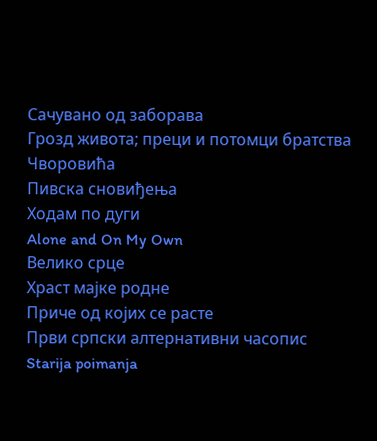Сачувано од заборава
Грозд живота; преци и потомци братства Чворовића
Пивска сновиђења
Ходам по дуги
Alone and On My Own
Велико срце
Храст мајке родне
Приче од којих се расте
Први српски алтернативни часопис
Starija poimanja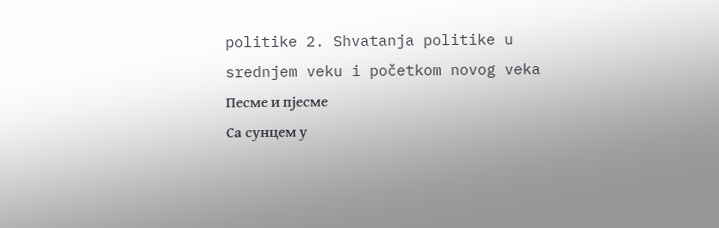politike 2. Shvatanja politike u srednjem veku i početkom novog veka
Песме и пјесме
Са сунцем у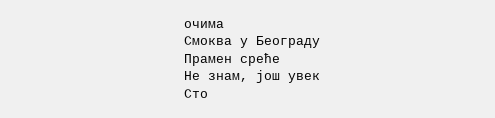очима
Смоква у Београду
Прамен среће
Не знам, још увек
Сто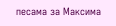песама за Максима